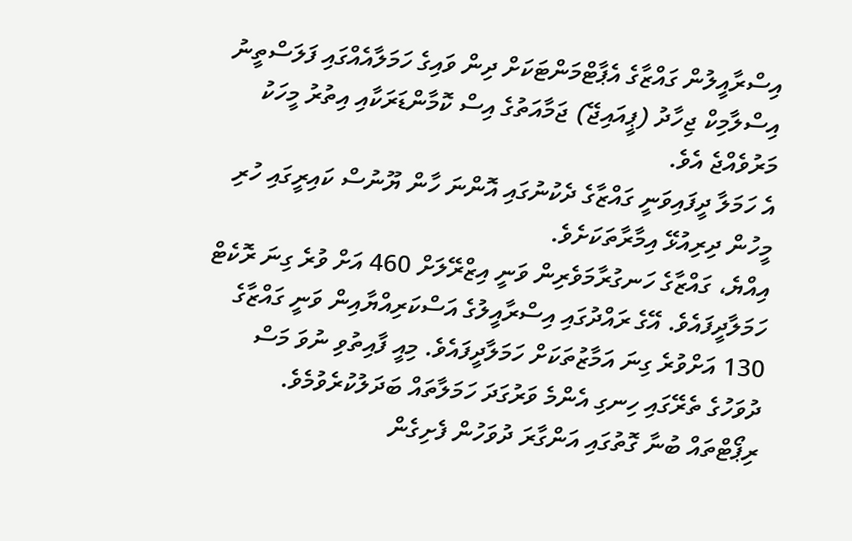އިސްރާއީލުން ގައްޒާގެ އެޕާޓްމަންޓަކަށް ދިން ވައިގެ ހަމަލާއެއްގައި ފަލަސްތީނު އިސްލާމިކް ޖިހާދު (ޕީއައިޖޭ) ޖަމާއަތުގެ އިސް ކޮމާންޑަރަކާއި އިތުރު މީހަކު މަރުވެއްޖެ އެވެ.
އެ ހަމަލާ ދީފައިވަނީ ގައްޒާގެ ދެކުނުގައި އޮންނަ ހާން ޔޫނުސް ކައިރީގައި ހުރި މީހުން ދިރިއުޅޭ އިމާރާތަކަށެވެ.
އިއްޔެ، ގައްޒާގެ ހަނގުރާމަވެރިން ވަނީ އިޒްރޭލަށް 460 އަށް ވުރެ ގިނަ ރޮކެޓް ހަމަލާދީފައެވެ. އޭގެ ރައްދުގައި އިސްރާއީލުގެ އަސްކަރިއްޔާއިން ވަނީ ގައްޒާގެ 130 އަށްވުރެ ގިނަ އަމާޒުތަކަށް ހަމަލާދީފައެވެ. މިއީ ފާއިތުވި ނުވަ މަސް ދުވަހުގެ ތެރޭގައި ހިނގި އެންމެ ވަރުގަދަ ހަމަލާތައް ބަދަލުކުރެވުމެވެ.
ރިޕޯޓްތައް ބުނާ ގޮތުގައި އަންގާރަ ދުވަހުން ފެށިގެން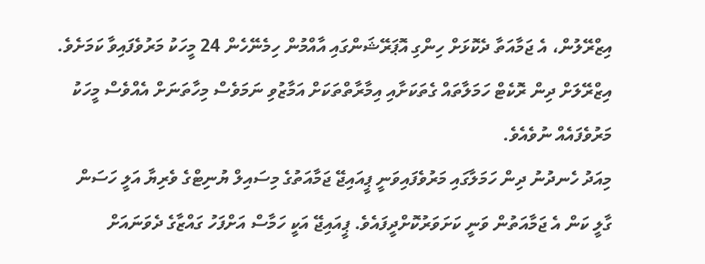އިޒްރޭލުން، އެ ޖަމާއަތާ ދެކޮޅަށް ހިންގި އޮޕަރޭޝަންގައި އާއްމުން ހިމެނޭހެން 24 މީހަކު މަރުވެފައިވާ ކަމަށެވެ.
އިޒްރޭލަށް ދިން ރޮކެޓް ހަމަލާތައް ގެތަކަށާއި އިމާރާތްތަކަށް އަމާޒުވި ނަމަވެސް މިހާތަނަށް އެއްވެސް މީހަކު މަރުވެފައެއް ނުވެއެވެ.
މިއަދު ހެނދުނު ދިން ހަމަލާގައި މަރުވެފައިވަނީ ޕީއައިޖޭ ޖަމާއަތުގެ މިސައިލް ޔުނިޓްގެ ވެރިޔާ އަލީ ހަސަން ގާލީ ކަން އެ ޖަމާއަތުން ވަނީ ކަށަވަރުކޮށްދީފައެވެ. ޕީއައިޖޭ އަކީ ހަމާސް އަށްފަހު ގައްޒާގެ ދެވަނައަށް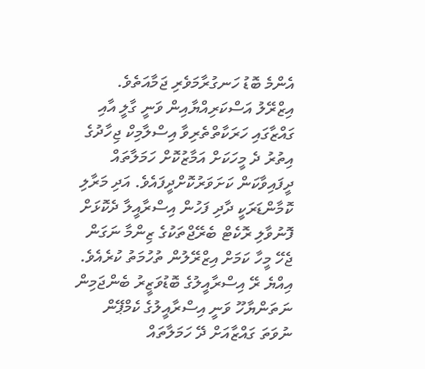އެންމެ ބޮޑު ހަނގުރާމަވެރި ޖަމާއަތެވެ.
އިޒްރޭލު އަސްކަރިއްޔާއިން ވަނީ ގާލީ އާއި ގައްޒާގައި ހަރަކާތްތެރިވާ އިސްލާމިކް ޖިހާދުގެ އިތުރު ދެ މީހަކަށް އަމާޒުކޮށް ހަމަލާތައް ދީފައިވާކަން ކަށަވަރުކޮށްދީފައެވެ. އަދި މަރާލި ކޮމާންޑަރަކީ ދާދި ފަހުން އިސްރާއީލާ ދެކޮޅަށް ފޮނުވާލި ރޮކެޓް ބެރޭޖްތަކުގެ ޒިންމާ ނަގަން ޖެހޭ މީހާ ކަމަށް އިޒްރޭލުން ތުހުމަތު ކުރެއެވެ.
އިއްޔެ ރޭ އިސްރާއީލުގެ ބޮޑުވަޒީރު ބެންޖަމިން ނަތަންޔާހޫ ވަނީ އިސްރާއީލުގެ ކެމްޕޭން ނުވަތަ ގައްޒާއަށް ދޭ ހަމަލާތައް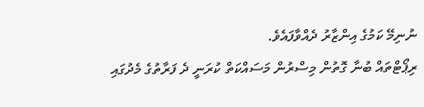ނުނިމޭ ކަމުގެ އިންޒާރު ދެއްވާފައެވެ.
ރިޕޯޓްތައް ބުނާ ގޮތުން މިސްރުން މަސައްކަތް ކުރަނީ ދެ ފަރާތުގެ މެދުގައި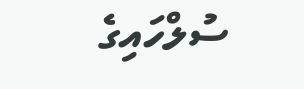ސުލްހައިގެ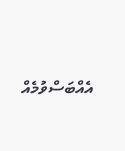އެއްބަސްވުމެއް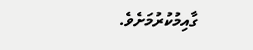ގާއިމުކުރުމަށެވެ.